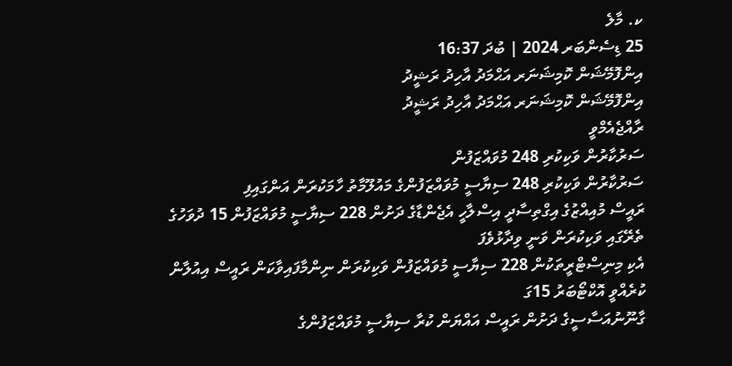ކ. މާލެ
25 ޑިސެންބަރ 2024 | ބުދަ 16:37
އިންފޮމޭޝަން ކޮމިޝަނަރ އަޙްމަދު އާހިދު ރަޝީދު
އިންފޮމޭޝަން ކޮމިޝަނަރ އަޙްމަދު އާހިދު ރަޝީދު
ރާއްޖެއެމްވީ
ސަރުކާރުން ވަކިކުރި 248 މުވައްޒަފުން
ސަރުކާރުން ވަކިކުރި 248 ސިޔާސީ މުވައްޒަފުންގެ މައުލޫމާތު ހާމަކުރަން އަންގައިފި
ރައީސް މުއިއްޒުގެ އިގްތިސާދީ އިސްލާހީ އެޖެންޑާގެ ދަށުން 228 ސިޔާސީ މުވައްޒަފުން 15 ދުވަހުގެ ތެރޭގައި ވަކިކުރަން ވަނީ ވިދާޅުވެފަ
އެކި މިނިސްޓްރީތަކުން 228 ސިޔާސީ މުވައްޒަފުން ވަކިކުރަން ނިންމާފައިވާކަން ރައީސް އިއުލާން ކުރެއްވީ އޮކްޓޯބަރު 15ގަ
ގާނޫނުއަސާސީގެ ދަށުން ރައީސް އައްޔަން ކުރާ ސިޔާސީ މުވައްޒަފުންގެ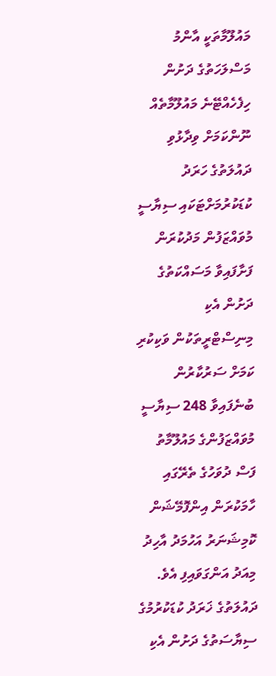މައުލޫމާތަކީ އާންމު މަސްލަހަތުގެ ދަށުން ހިފެހެއްޓޭނެ މައުލޫމާތެއް ނޫންކަމަށް ވިދާޅުވި
ދައުލަތުގެ ހަރަދު ކުޑަކުރުމަށްޓަކައި ސިޔާސީ މުވައްޒަފުން މަދުކުރަން ފަށާފައިވާ މަސައްކަތުގެ ދަށުން އެކި މިނިސްޓްރީތަކުން ވަކިކުރި ކަމަށް ސަރުކާރުން ބުނެފައިވާ 248 ސިޔާސީ މުވައްޒަފުންގެ މައުލޫމާތު ފަސް ދުވަހުގެ ތެރޭގައި ހާމަކުރަން އިންފޮމޭޝަން ކޮމިޝަނަރު އަހުމަދު އާހިދު މިއަދު އަންގަވައިފި އެވެ.
ދައުލަތުގެ ޚަރަދު ކުޑަކުރުމުގެ ސިޔާސަތުގެ ދަށުން އެކި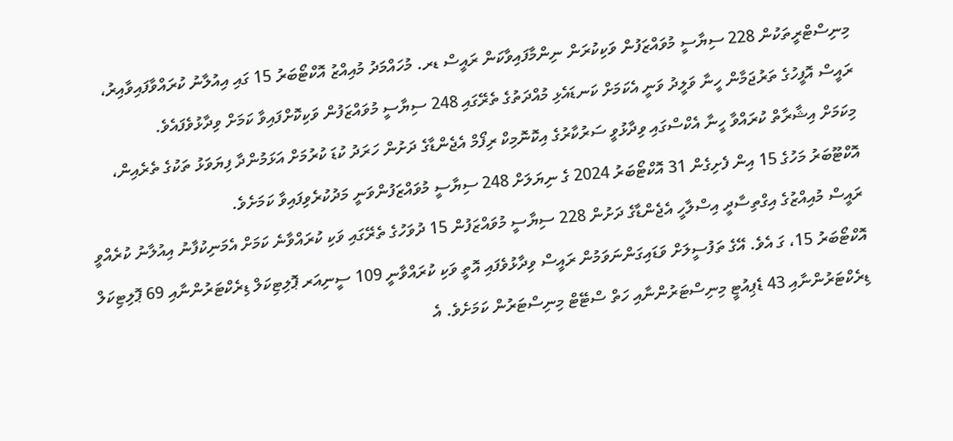މިނިސްޓްރީތަކުން 228 ސިޔާސީ މުވައްޒަފުން ވަކިކުރަން ނިންމާފައިވާކަން ރައީސް ޑރ. މުހައްމަދު މުއިއްޒު އޮކްޓޯބަރު 15 ގައި އިއުލާނު ކުރައްވާފައިވާއިރު، ރައީސް އޮފީހުގެ ތަރުޖަމާން ހީނާ ވަލީދު ވަނީ އެކަމަށް ކަނޑައެޅި މުއްދަތުގެ ތެރޭގައި 248 ސިޔާސީ މުވައްޒަފުން ވަކިކޮށްފައިވާ ކަމަށް ވިދާޅުވެފައެވެ.
މިކަމަށް އިޝާރާތް ކުރައްވާ ހީނާ އެކްސްގައި ވިދާޅުވީ ސަރުކާރުގެ އިކޮނޮމިކް ރިފޯމް އެޖެންޑާގެ ދަށުން ހަރަދު ކުޑަ ކުރުމަށް އަޅަމުންދާ ފިޔަވަޅު ތަކުގެ ތެރެއިން، އޮކްޓޫބަރު މަހުގެ 15 އިން ފެށިގެން 31 އޮކްޓޯބަރު 2024 ގެ ނިޔަލަށް 248 ސިޔާސީ މުވައްޒަފުންވަނީ މަދުކުރެވިފައިވާ ކަމަށެވެ.
ރައީސް މުއިއްޒުގެ އިގްތިސާދީ އިސްލާހީ އެޖެންޑާގެ ދަށުން 228 ސިޔާސީ މުވައްޒަފުން 15 ދުވަހުގެ ތެރޭގައި ވަކި ކުރައްވާނެ ކަމަށް އެމަނިކުފާނު އިއުލާނު ކުރެއްވީ އޮކްޓޯބަރު 15، ގަ އެވެ. އޭގެ ތަފުސީލަށް ވަޑައިގަންނަވަމުން ރައީސް ވިދާޅުވެފައި އޮތީ ވަކި ކުރައްވާނީ 109 ސީނިއަރ ޕޮލިޓިކަލް ޑިރެކްޓަރުންނާއި 69 ޕޮލިޓިކަލް ޑިރެކްޓަރުންނާއި 43 ޑެޕިއުޓީ މިނިސްޓަރުންނާއި ހަތް ސްޓޭޓް މިނިސްޓަރުން ކަމަށެވެ. އެ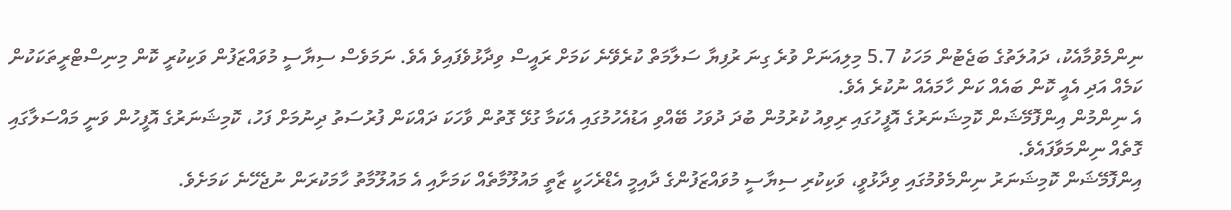ނިންމެވުމާއެކު، ދައުލަތުގެ ބަޖެޓުން މަހަކު 5.7 މިލިއަނަށް ވުރެ ގިނަ ރުފިޔާ ސަލާމަތް ކުރެވޭނެ ކަމަށް ރައީސް ވިދާޅުވެފައިވެ އެވެ. ނަމަވެސް ސިޔާސީ މުވައްޒަފުން ވަކިކުރީ ކޮން މިނިސްޓްރީތަކަކުން ކަމެއް އަދި އެއީ ކޮން ބައެއް ކަން ހާމައެއް ނުކުރެ އެވެ.
އެ ނިންމުން އިންފޮމޭޝަން ކޮމިޝަނަރުގެ އޮފީހުގައި ރިވިއު ކުރުމުން ބުދަ ދުވަހު ބޭއްވި އަޑުއެހުމުގައި އެކަމާ ގުޅޭ ގޮތުން ވާހަކަ ދައްކަން ފުރުސަތު ދިނުމަށް ފަހު، ކޮމިޝަނަރުގެ އޮފީހުން ވަނީ މައްސަލާގައި ގޮތެއް ނިންމަވާފައެވެ.
އިންފޮމޭޝަން ކޮމިޝަނަރު ނިންމެވުމުގައި ވިދާޅުވީ، ވަކިކުރި ސިޔާސީ މުވައްޒަފުންގެ ދާއިމީ އެޑްރެހަކީ ޒާތީ މައުލޫމާތެއް ކަމަށާއި އެ މައުލޫމާތު ހާމަކުރަން ނުޖެހޭނެ ކަމަށެވެ.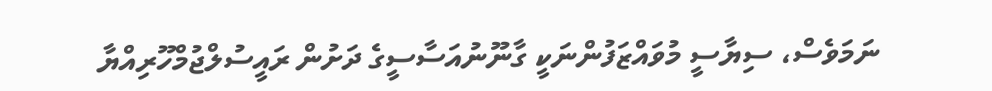ނަމަވެސް، ސިޔާސީ މުވައްޒަފުންނަކީ ގާނޫނުއަސާސީގެ ދަށުން ރައީސުލްޖުމްހޫރިއްޔާ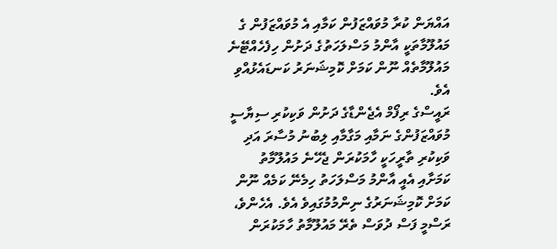އައްޔަން ކުރާ މުވައްޒަފުން ކަމާއި އެ މުވައްޒަފުން ގެ މައުލޫމާތަކީ އާންމު މަސްލަހަތުގެ ދަށުން ހިފެހެއްޓޭނެ މައުލޫމާތެއް ނޫން ކަމަށް ކޮމިޝަނަރު ކަނޑައެޅުއްވި އެވެ.
ރައީސްގެ ރިފޯމް އެޖެންޑާގެ ދަށުން ވަކިކުރި ސިޔާސީ މުވައްޒަފުންގެ ނަމާއި މަގާމާއި ލިބުނު މުސާރަ އަދި ވަކިކުރި ތާރީހަކީ ހާމަކުރަން ޖެހޭނެ މައުލޫމާތު ކަމަށާއި އެއީ އާންމު މަސްލަހަތު ހިމެނޭ ކަމެއް ނޫން ކަމަށް ކޮމިޝަނަރުގެ ނިންމުމުގައިވެ އެވެ. އެހެންވެ، ރަސްމީ ފަސް ދުވަސް ތެރޭ މައުލޫމާތު ހާމަކުރަން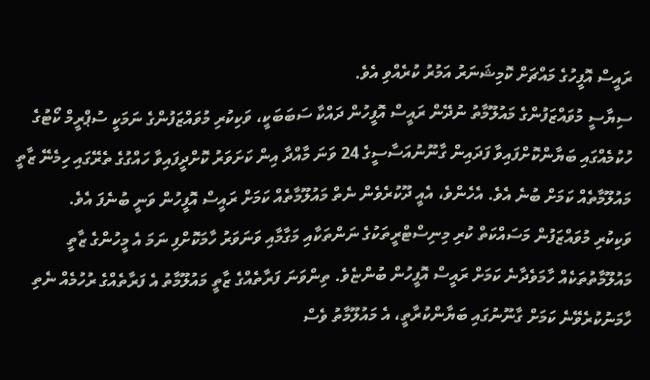ރައީސް އޮފީހުގެ މައްޗަށް ކޮމިޝަނަރު އަމުރު ކުރެއްވި އެވެ.
ސިޔާސީ މުވައްޒަފުންގެ މައުލޫމާތު ނުދޭން ރައީސް އޮފީހުން ދައްކާ ސަބަބަކީ، ވަކިކުރި މުވައްޒަފުންގެ ނަމަކީ ސުޕްރީމް ކޯޓުގެ ހުކުމެއްގައި ބަޔާންކޮށްފައިވާ ފަދައިން ގާނޫނުއަސާސީގެ 24 ވަނަ މާއްދާ އިން ކަށަވަރު ކޮށްދީފައިވާ ހައްގުގެ ތެރޭގައި ހިމެނޭ ޒާތީ މައުލޫމާތެއް ކަމަށް ބުނެ އެވެ. އެހެންވެ، އެއީ ދޫކުރެވެން ނެތް މައުލޫމާތެއް ކަމަށް ރައީސް އޮފީހުން ވަނީ ބުނެފަ އެވެ.
ވަކިކުރި މުވައްޒަފުން މަސައްކަތް ކުރި މިނިސްޓްރީތަކުގެ ނަންތަކާއި މަގާމާއި ވަނަވަރު ހާމަކޮށްފި ނަމަ އެ މީހުންގެ ޒާތީ މައުލޫމާތުތަކެއް ހާމަވެދާނެ ކަމަށް ރައީސް އޮފީހުން ބުންޏެވެ. ތިންވަނަ ފަރާތެއްގެ ޒާތީ މައުލޫމާތު އެ ފަރާތެއްގެ ރުހުމެއް ނެތި ހާމަނުކުރެވޭނެ ކަމަށް ގާނޫނުގައި ބަޔާންކުރާތީ، އެ މައުލޫމާތު ވެސް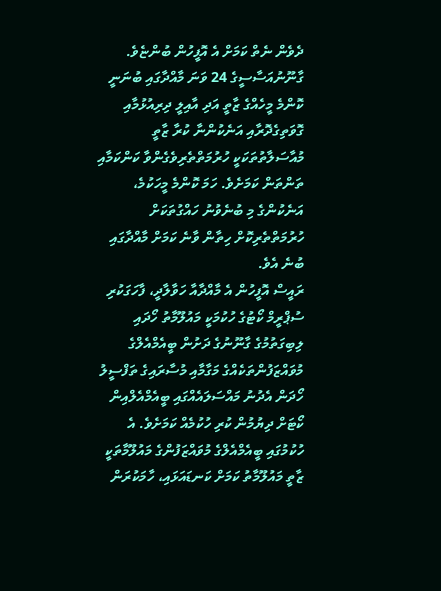ދެވެން ނެތް ކަމަށް އެ އޮފީހުން ބުންޏެވެ.
ގާނޫނުއަސާސީގެ 24 ވަނަ މާއްދާގައި ބުނަނީ ކޮންމެ މީހެއްގެ ޒާތީ އަދި އާއިލީ ދިރިއުޅުމާއި ގޮވަތިގެދޮރާއި އަނެކުންނާ ކުރާ ޒާތީ މުއާސަލާތުތަކަކީ ހުރުމަތްތެރިވެގެންވާ ކަންކަމާއި ތަންތަން ކަމަށެވެ. ހަމަ ކޮންމެ މީހަކުމެ، އަނެކުންގެ މި ބުނެވުނު ހައްގުތަކަށް ހުރުމަތްތެރިކޮށް ހިތާން ވާނެ ކަމަށް މާއްދާގައި ބުނެ އެވެ.
ރައީސް އޮފީހުން އެ މާއްދާއާ ހަވާލާދީ، ފާހަގަކުރި ސުޕްރީމް ކޯޓުގެ ހުކުމަކީ މައުލޫމާތު ހޯދައި ލިބިގަތުމުގެ ގާނޫނުގެ ދަށުން ބީއެމްއެލްގެ މުވައްޒަފުންތަކެއްގެ މަގާމާއި މުސާރައިގެ ތަފްސީލު ހޯދަން އެދުނު މައްސަލައެއްގައި ބީއެމްއެލްއިން ކޯޓަށް ދިޔުމުން ކުރި ހުކުމެއް ކަމަށެވެ. އެ ހުކުމުގައި ބީއެމްއެލްގެ މުވައްޒަފުންގެ މައުލޫމާތަކީ ޒާތީ މައުލޫމާތު ކަމަށް ކަނޑައަޅައި، ހާމަކުރަން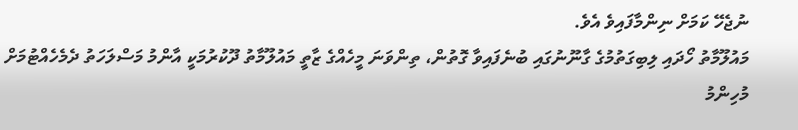ނުޖެހޭ ކަމަށް ނިންމާފައިވެ އެވެ.
މައުލޫމާތު ހޯދައި ލިބިގަތުމުގެ ގާނޫނުގައި ބުނެފައިވާ ގޮތުން، ތިންވަނަ މީހެއްގެ ޒާތީ މައުލޫމާތު ދޫކުރުމަކީ އާންމު މަސްލަހަތު ދެމެހެއްޓުމަށް މުހިންމު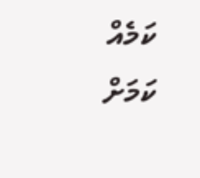ކަމެއް ކަމަށް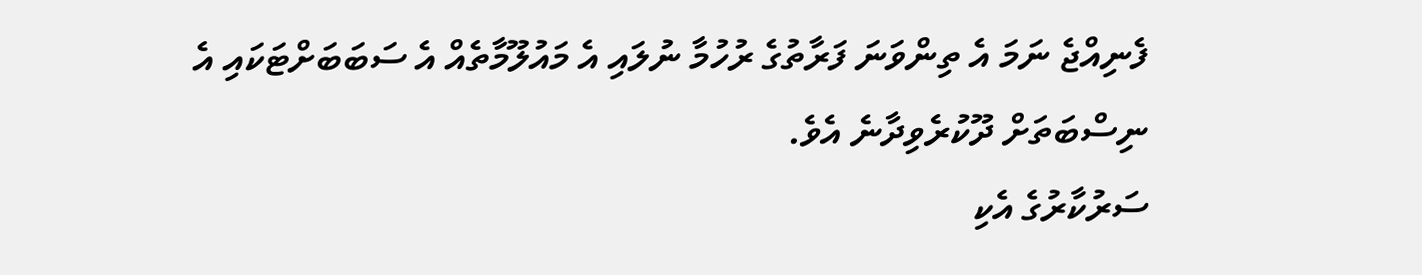ފެނިއްޖެ ނަމަ އެ ތިންވަނަ ފަރާތުގެ ރުހުމާ ނުލައި އެ މައުލޫމާތެއް އެ ސަބަބަށްޓަކައި އެ ނިސްބަތަށް ދޫކުރެވިދާނެ އެވެ.
ސަރުކާރުގެ އެކި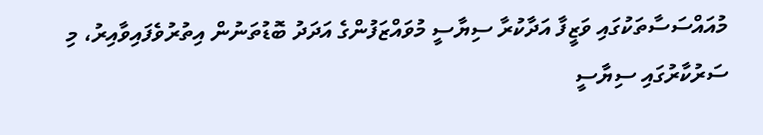މުއައްސަސާތަކުގައި ވަޒީފާ އަދާކުރާ ސިޔާސީ މުވައްޒަފުންގެ އަދަދު ބޮޑުތަނުން އިތުރުވެފައިވާއިރު، މި ސަރުކާރުގައި ސިޔާސީ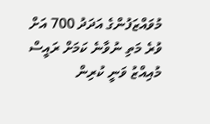މުވައްޒަފުންގެ އަދަދު 700 އަށް ވުރެ މަތި ނުވާނެ ކަމަށް ރައީސް މުއިއްޒު ވަނީ ކުރިން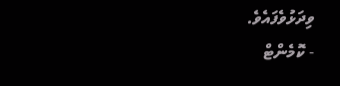ވިދަޅުވެފައެވެ.
- ކޮމެންޓް